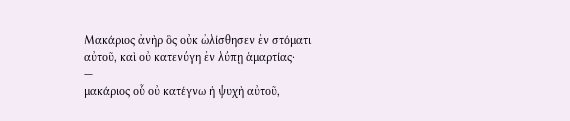Μακάριος ἀνὴρ ὃς οὐκ ὠλίσθησεν ἐν στόματι αὐτοῦ, καὶ οὐ κατενύγη ἐν λύπῃ ἁμαρτίας·
—
μακάριος οὗ οὐ κατέγνω ἡ ψυχὴ αὐτοῦ,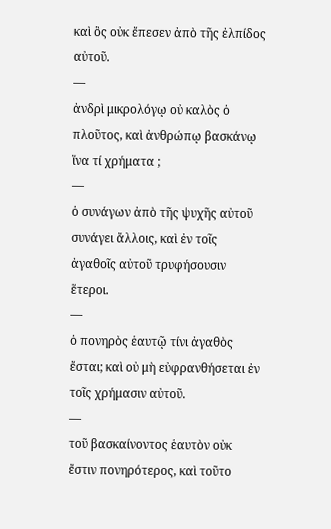καὶ ὃς οὐκ ἔπεσεν ἀπὸ τῆς ἐλπίδος αὐτοῦ.
—
ἀνδρὶ μικρολόγῳ οὐ καλὸς ὁ πλοῦτος, καὶ ἀνθρώπῳ βασκάνῳ ἵνα τί χρήματα ;
—
ὁ συνάγων ἀπὸ τῆς ψυχῆς αὐτοῦ συνάγει ἄλλοις, καὶ ἐν τοῖς ἀγαθοῖς αὐτοῦ τρυφήσουσιν ἕτεροι.
—
ὁ πονηρὸς ἑαυτῷ τίνι ἀγαθὸς ἔσται; καὶ οὐ μὴ εὐφρανθήσεται ἐν τοῖς χρήμασιν αὐτοῦ.
—
τοῦ βασκαίνοντος ἑαυτὸν οὐκ ἔστιν πονηρότερος, καὶ τοῦτο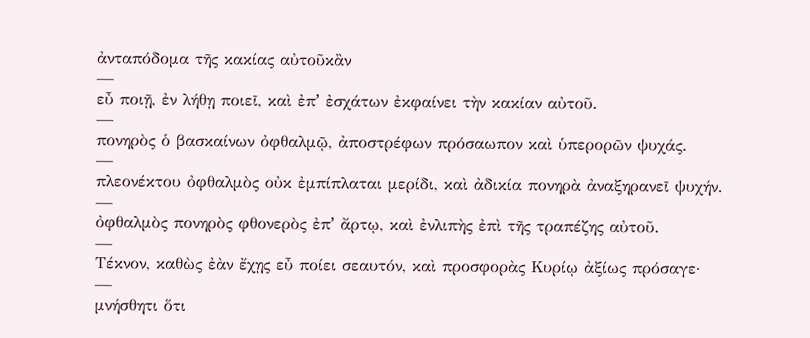ἀνταπόδομα τῆς κακίας αὐτοῦκἂν
—
εὖ ποιῇ, ἐν λήθῃ ποιεῖ, καὶ ἐπʼ ἐσχάτων ἐκφαίνει τὴν κακίαν αὐτοῦ.
—
πονηρὸς ὁ βασκαίνων ὀφθαλμῷ, ἀποστρέφων πρόσαωπον καὶ ὑπερορῶν ψυχάς.
—
πλεονέκτου ὀφθαλμὸς οὐκ ἐμπίπλαται μερίδι, καὶ ἀδικία πονηρὰ ἀναξηρανεῖ ψυχήν.
—
ὀφθαλμὸς πονηρὸς φθονερὸς ἐπʼ ἄρτῳ, καὶ ἐνλιπὴς ἐπὶ τῆς τραπέζης αὐτοῦ.
—
Τέκνον, καθὼς ἐὰν ἔχῃς εὖ ποίει σεαυτόν, καὶ προσφορὰς Κυρίῳ ἀξίως πρόσαγε·
—
μνήσθητι ὅτι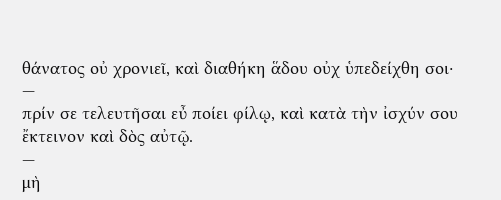θάνατος οὐ χρονιεῖ, καὶ διαθήκη ἅδου οὐχ ὑπεδείχθη σοι·
—
πρίν σε τελευτῆσαι εὖ ποίει φίλῳ, καὶ κατὰ τὴν ἰσχύν σου ἔκτεινον καὶ δὸς αὐτῷ.
—
μὴ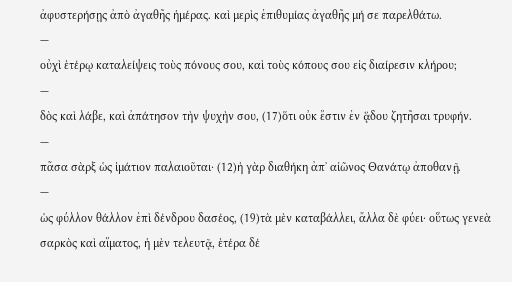ἀφυστερήσῃς ἀπὸ ἀγαθῆς ἡμέρας. καὶ μερὶς ἐπιθυμίας ἀγαθῆς μή σε παρελθάτω.
—
οὐχὶ ἑτέρῳ καταλείψεις τοὺς πόνους σου, καὶ τοὺς κόπους σου εἰς διαίρεσιν κλήρου;
—
δὸς καὶ λάβε, καὶ ἀπάτησον τὴν ψυχὴν σου, (17)ὅτι οὐκ ἔστιν ἐν ᾅδου ζητῆσαι τρυφήν.
—
πᾶσα σὰρξ ὡς ἱμάτιον παλαιοῦται· (12)ἡ γὰρ διαθήκη ἀπʼ αἰῶνος Θανάτῳ ἀποθανῇ.
—
ὡς φύλλον θάλλον ἐπὶ δένδρου δασέος, (19)τὰ μὲν καταβάλλει, ἄλλα δὲ φύει· οὕτως γενεὰ σαρκὸς καὶ αἵματος, ἡ μὲν τελευτᾷ, ἑτέρα δέ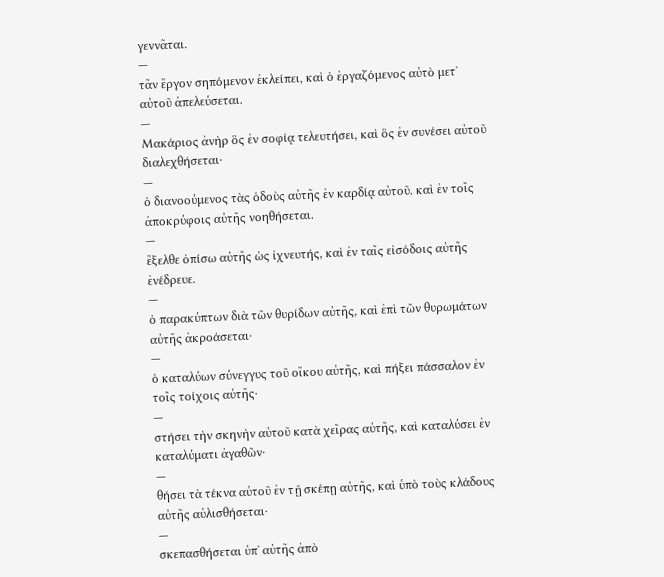γεννᾶται.
—
τᾶν ἔργον σηπόμενον ἐκλείπει, καὶ ὁ ἐργαζόμενος αὐτὸ μετʼ αὐτοῦ ἀπελεύσεται.
—
Μακάριος ἀνὴρ ὃς ἐν σοφίᾳ τελευτήσει, καὶ ὃς ἐν συνέσει αὐτοῦ διαλεχθήσεται·
—
ὁ διανοούμενος τὰς ὁδοὺς αὐτῆς ἐν καρδίᾳ αὐτοῦ. καὶ ἐν τοῖς ἀποκρύφοις αὐτῆς νοηθήσεται.
—
ἔξελθε ὀπίσω αὐτῆς ὡς ἰχνευτής, καὶ ἐν ταῖς εἰσόδοις αὐτῆς ἐνέδρευε.
—
ὁ παρακύπτων διὰ τῶν θυρίδων αὐτῆς, καὶ ἐπὶ τῶν θυρωμάτων αὐτῆς ἀκροάσεται·
—
ὁ καταλύων σύνεγγυς τοῦ οἴκου αὐτῆς, καὶ πήξει πάσσαλον ἐν τοῖς τοίχοις αὐτῆς·
—
στήσει τὴν σκηνὴν αὐτοῦ κατὰ χεῖρας αὐτῆς, καὶ καταλύσει ἐν καταλύματι ἀγαθῶν·
—
θήσει τὰ τέκνα αὐτοῦ ἐν τῇ σκέπῃ αὐτῆς, καὶ ὑπὸ τοὺς κλάδους αὐτῆς αὐλισθήσεται·
—
σκεπασθήσεται ὑπʼ αὐτῆς ἀπὸ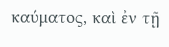καύματος, καὶ ἐν τῇ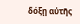δόξῃ αὐτῆς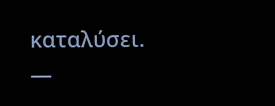καταλύσει.
—